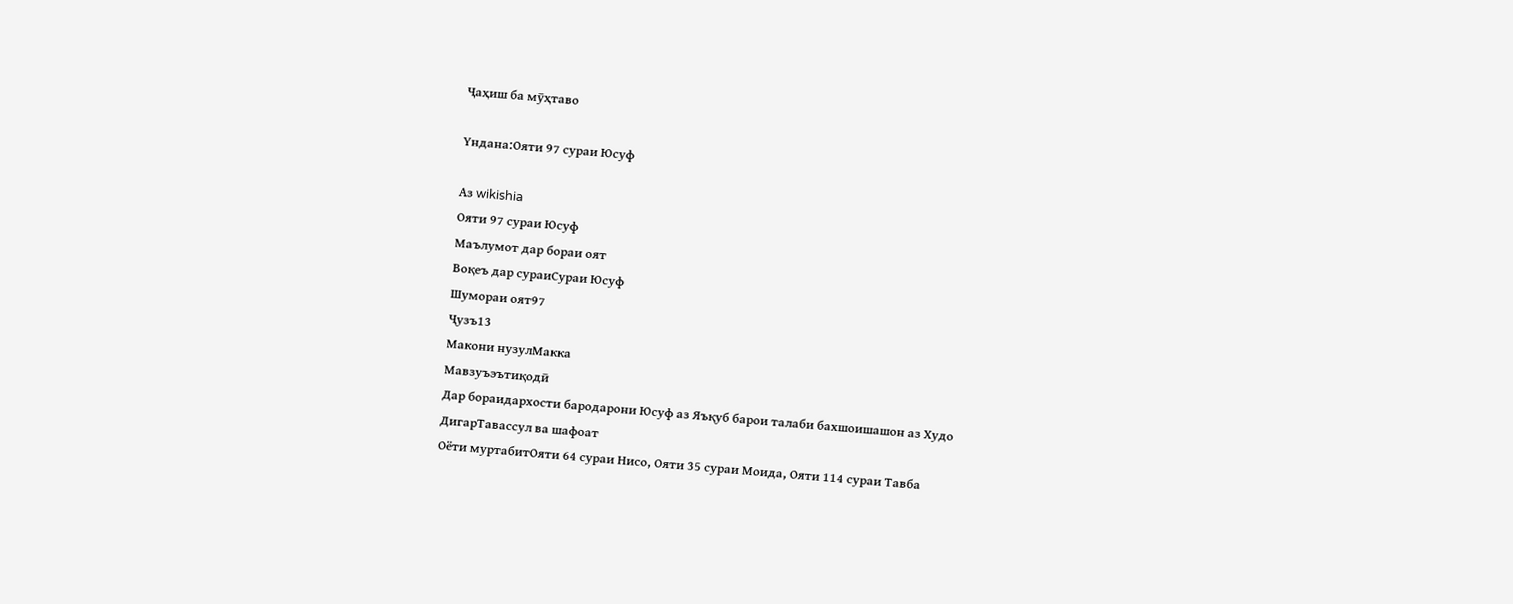Ҷаҳиш ба мӯҳтаво

Үндана:Ояти 97 сураи Юсуф

Аз wikishia
Ояти 97 сураи Юсуф
Маълумот дар бораи оят
Воқеъ дар сураиСураи Юсуф
Шумораи оят97
Ҷузъ13
Макони нузулМакка
Мавзуъэътиқодӣ
Дар бораидархости бародарони Юсуф аз Яъқуб барои талаби бахшоишашон аз Худо
ДигарТавассул ва шафоат
Оёти муртабитОяти 64 сураи Нисо, Ояти 35 сураи Моида, Ояти 114 сураи Тавба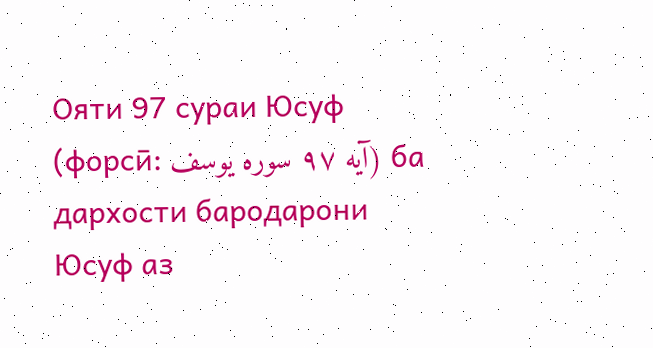Ояти 97 сураи Юсуф (форсӣ: آیه ۹۷ سوره یوسف) ба дархости бародарони Юсуф аз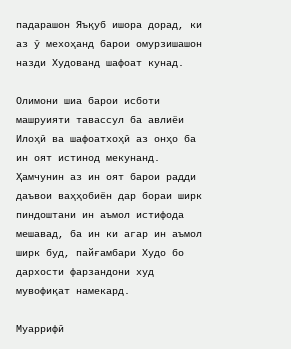падарашон Яъқуб ишора дорад, ки аз ӯ мехоҳанд барои омурзишашон назди Худованд шафоат кунад.

Олимони шиа барои исботи машруияти тавассул ба авлиёи Илоҳӣ ва шафоатхоҳӣ аз онҳо ба ин оят истинод мекунанд. Ҳамчунин аз ин оят барои радди даъвои ваҳҳобиён дар бораи ширк пиндоштани ин аъмол истифода мешавад, ба ин ки агар ин аъмол ширк буд, пайғамбари Худо бо дархости фарзандони худ мувофиқат намекард.

Муаррифӣ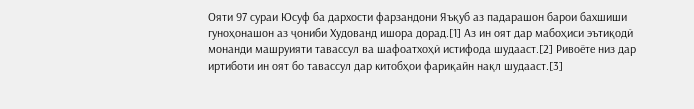Ояти 97 сураи Юсуф ба дархости фарзандони Яъқуб аз падарашон барои бахшиши гуноҳонашон аз ҷониби Худованд ишора дорад.[1] Аз ин оят дар мабоҳиси эътиқодӣ монанди машруияти тавассул ва шафоатхоҳӣ истифода шудааст.[2] Ривоёте низ дар иртиботи ин оят бо тавассул дар китобҳои фариқайн нақл шудааст.[3]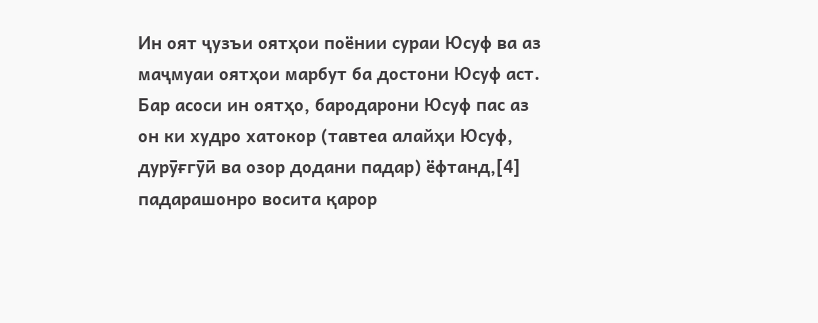Ин оят ҷузъи оятҳои поёнии сураи Юсуф ва аз маҷмуаи оятҳои марбут ба достони Юсуф аст. Бар асоси ин оятҳо, бародарони Юсуф пас аз он ки худро хатокор (тавтеа алайҳи Юсуф, дурӯғгӯӣ ва озор додани падар) ёфтанд,[4] падарашонро восита қарор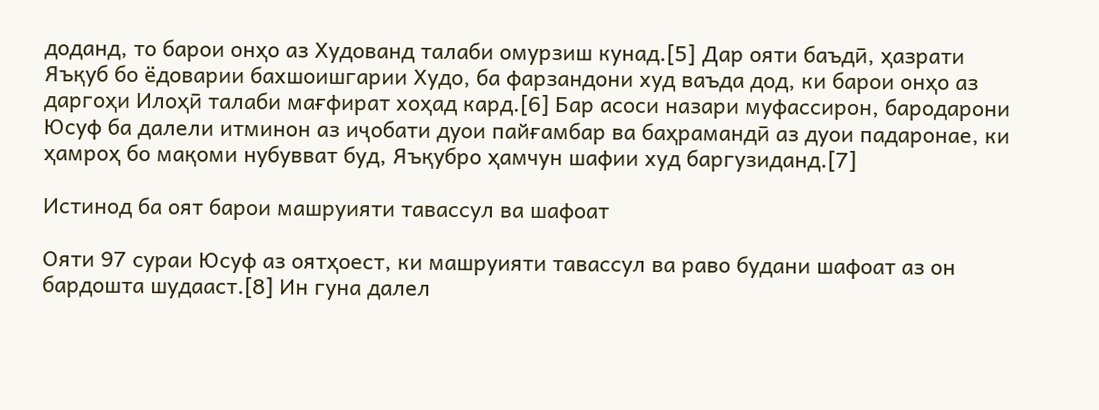доданд, то барои онҳо аз Худованд талаби омурзиш кунад.[5] Дар ояти баъдӣ, ҳазрати Яъқуб бо ёдоварии бахшоишгарии Худо, ба фарзандони худ ваъда дод, ки барои онҳо аз даргоҳи Илоҳӣ талаби мағфират хоҳад кард.[6] Бар асоси назари муфассирон, бародарони Юсуф ба далели итминон аз иҷобати дуои пайғамбар ва баҳрамандӣ аз дуои падаронае, ки ҳамроҳ бо мақоми нубувват буд, Яъқубро ҳамчун шафии худ баргузиданд.[7]

Истинод ба оят барои машруияти тавассул ва шафоат

Ояти 97 сураи Юсуф аз оятҳоест, ки машруияти тавассул ва раво будани шафоат аз он бардошта шудааст.[8] Ин гуна далел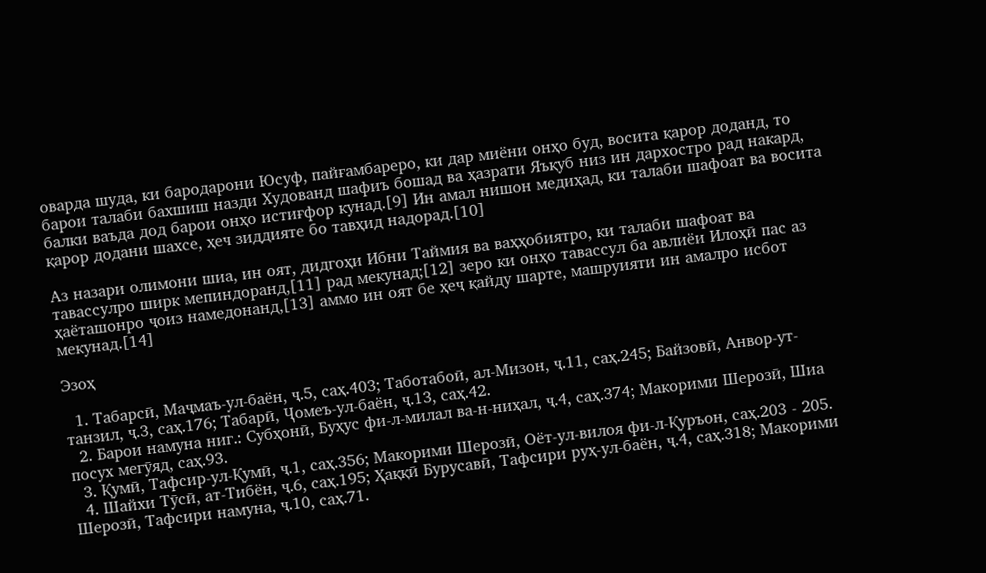оварда шуда, ки бародарони Юсуф, пайғамбареро, ки дар миёни онҳо буд, восита қарор доданд, то барои талаби бахшиш назди Худованд шафиъ бошад ва ҳазрати Яъқуб низ ин дархостро рад накард, балки ваъда дод барои онҳо истиғфор кунад.[9] Ин амал нишон медиҳад, ки талаби шафоат ва восита қарор додани шахсе, ҳеч зиддияте бо тавҳид надорад.[10]

Аз назари олимони шиа, ин оят, дидгоҳи Ибни Таймия ва ваҳҳобиятро, ки талаби шафоат ва тавассулро ширк мепиндоранд,[11] рад мекунад;[12] зеро ки онҳо тавассул ба авлиёи Илоҳӣ пас аз ҳаёташонро ҷоиз намедонанд,[13] аммо ин оят бе ҳеҷ қайду шарте, машруияти ин амалро исбот мекунад.[14]

Эзоҳ

  1. Табарсӣ, Маҷмаъ-ул-баён, ҷ.5, саҳ.403; Таботабоӣ, ал-Мизон, ҷ.11, саҳ.245; Байзовӣ, Анвор-ут-танзил, ҷ.3, саҳ.176; Табарӣ, Ҷомеъ-ул-баён, ҷ.13, саҳ.42.
  2. Барои намуна ниг.: Субҳонӣ, Буҳус фи-л-милал ва-н-ниҳал, ҷ.4, саҳ.374; Макорими Шерозӣ, Шиа посух мегӯяд, саҳ.93.
  3. Қумӣ, Тафсир-ул-Қумӣ, ҷ.1, саҳ.356; Макорими Шерозӣ, Оёт-ул-вилоя фи-л-Қуръон, саҳ.203 - 205.
  4. Шайхи Тӯсӣ, ат-Тибён, ҷ.6, саҳ.195; Ҳаққӣ Бурусавӣ, Тафсири руҳ-ул-баён, ҷ.4, саҳ.318; Макорими Шерозӣ, Тафсири намуна, ҷ.10, саҳ.71.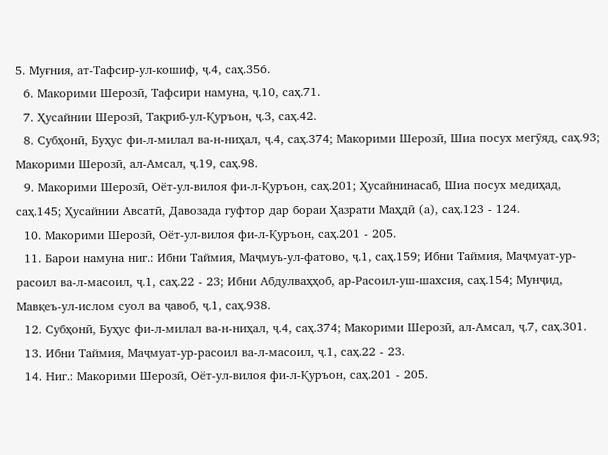5. Муғния, ат-Тафсир-ул-кошиф, ҷ.4, саҳ.356.
  6. Макорими Шерозӣ, Тафсири намуна, ҷ.10, саҳ.71.
  7. Ҳусайнии Шерозӣ, Тақриб-ул-Қуръон, ҷ.3, саҳ.42.
  8. Субҳонӣ, Буҳус фи-л-милал ва-н-ниҳал, ҷ.4, саҳ.374; Макорими Шерозӣ, Шиа посух мегӯяд, саҳ.93; Макорими Шерозӣ, ал-Амсал, ҷ.19, саҳ.98.
  9. Макорими Шерозӣ, Оёт-ул-вилоя фи-л-Қуръон, саҳ.201; Ҳусайнинасаб, Шиа посух медиҳад, саҳ.145; Ҳусайнии Авсатӣ, Давозада гуфтор дар бораи Ҳазрати Маҳдӣ (а), саҳ.123 - 124.
  10. Макорими Шерозӣ, Оёт-ул-вилоя фи-л-Қуръон, саҳ.201 - 205.
  11. Барои намуна ниг.: Ибни Таймия, Маҷмуъ-ул-фатово, ҷ.1, саҳ.159; Ибни Таймия, Маҷмуат-ур-расоил ва-л-масоил, ҷ.1, саҳ.22 - 23; Ибни Абдулваҳҳоб, ар-Расоил-уш-шахсия, саҳ.154; Мунҷид, Мавқеъ-ул-ислом суол ва ҷавоб, ҷ.1, саҳ.938.
  12. Субҳонӣ, Буҳус фи-л-милал ва-н-ниҳал, ҷ.4, саҳ.374; Макорими Шерозӣ, ал-Амсал, ҷ.7, саҳ.301.
  13. Ибни Таймия, Маҷмуат-ур-расоил ва-л-масоил, ҷ.1, саҳ.22 - 23.
  14. Ниг.: Макорими Шерозӣ, Оёт-ул-вилоя фи-л-Қуръон, саҳ.201 - 205.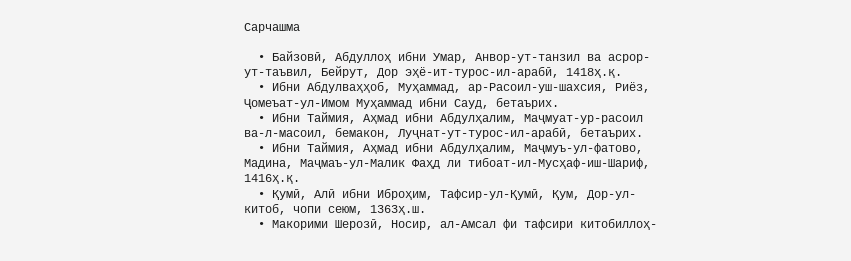Сарчашма

  • Байзовӣ, Абдуллоҳ ибни Умар, Анвор-ут-танзил ва асрор-ут-таъвил, Бейрут, Дор эҳё-ит-турос-ил-арабӣ, 1418ҳ.қ.
  • Ибни Абдулваҳҳоб, Муҳаммад, ар-Расоил-уш-шахсия, Риёз, Ҷомеъат-ул-Имом Муҳаммад ибни Сауд, бетаърих.
  • Ибни Таймия, Аҳмад ибни Абдулҳалим, Маҷмуат-ур-расоил ва-л-масоил, бемакон, Луҷнат-ут-турос-ил-арабӣ, бетаърих.
  • Ибни Таймия, Аҳмад ибни Абдулҳалим, Маҷмуъ-ул-фатово, Мадина, Маҷмаъ-ул-Малик Фаҳд ли тибоат-ил-Мусҳаф-иш-Шариф, 1416ҳ.қ.
  • Қумӣ, Алӣ ибни Иброҳим, Тафсир-ул-Қумӣ, Қум, Дор-ул-китоб, чопи сеюм, 1363ҳ.ш.
  • Макорими Шерозӣ, Носир, ал-Амсал фи тафсири китобиллоҳ-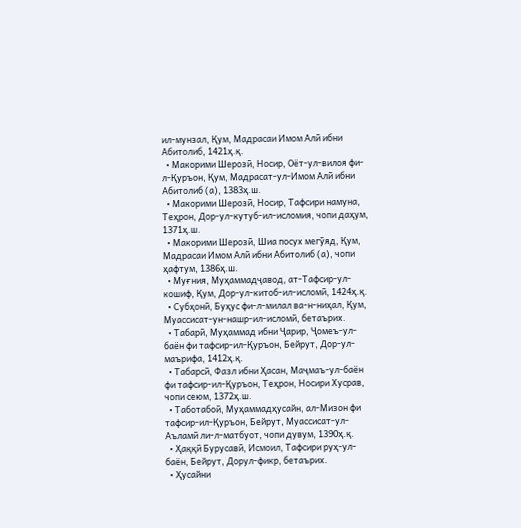ил-мунзал, Қум, Мадрасаи Имом Алӣ ибни Абитолиб, 1421ҳ.қ.
  • Макорими Шерозӣ, Носир, Оёт-ул-вилоя фи-л-Қуръон, Қум, Мадрасат-ул-Имом Алӣ ибни Абитолиб (а), 1383ҳ.ш.
  • Макорими Шерозӣ, Носир, Тафсири намуна, Теҳрон, Дор-ул-кутуб-ил-исломия, чопи даҳум, 1371ҳ.ш.
  • Макорими Шерозӣ, Шиа посух мегӯяд, Қум, Мадрасаи Имом Алӣ ибни Абитолиб (а), чопи ҳафтум, 1386ҳ.ш.
  • Муғния, Муҳаммадҷавод, ат-Тафсир-ул-кошиф, Қум, Дор-ул-китоб-ил-исломӣ, 1424ҳ.қ.
  • Субҳонӣ, Буҳус фи-л-милал ва-н-ниҳал, Қум, Муассисат-ун-нашр-ил-исломӣ, бетаърих.
  • Табарӣ, Муҳаммад ибни Ҷарир, Ҷомеъ-ул-баён фи тафсир-ил-Қуръон, Бейрут, Дор-ул-маърифа, 1412ҳ.қ.
  • Табарсӣ, Фазл ибни Ҳасан, Маҷмаъ-ул-баён фи тафсир-ил-Қуръон, Теҳрон, Носири Хусрав, чопи сеюм, 1372ҳ.ш.
  • Таботабоӣ, Муҳаммадҳусайн, ал-Мизон фи тафсир-ил-Қуръон, Бейрут, Муассисат-ул-Аъламӣ ли-л-матбуот, чопи дувум, 1390ҳ.қ.
  • Ҳаққӣ Бурусавӣ, Исмоил, Тафсири руҳ-ул-баён, Бейрут, Дорул-фикр, бетаърих.
  • Ҳусайни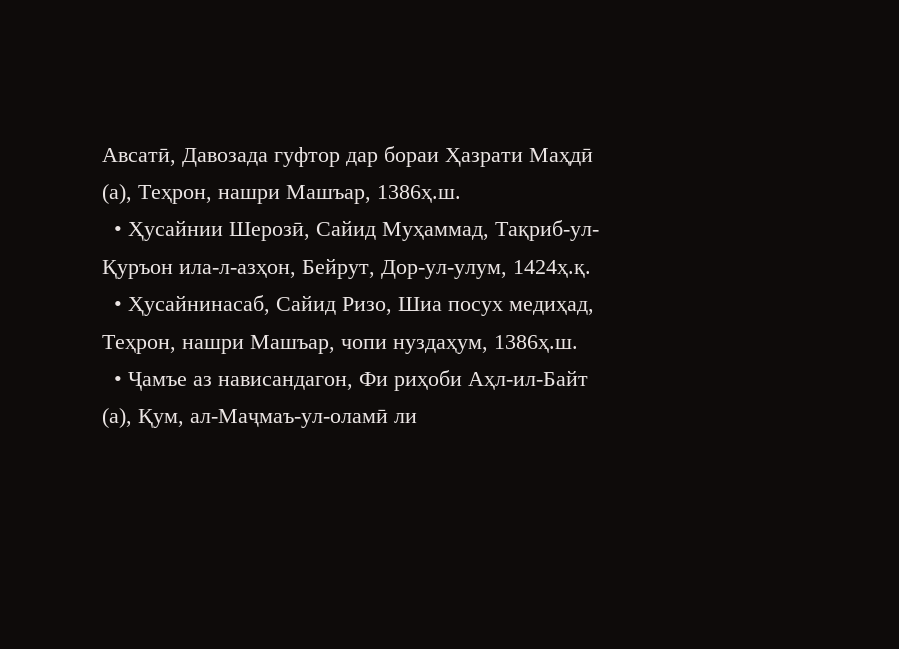Авсатӣ, Давозада гуфтор дар бораи Ҳазрати Маҳдӣ (а), Теҳрон, нашри Машъар, 1386ҳ.ш.
  • Ҳусайнии Шерозӣ, Сайид Муҳаммад, Тақриб-ул-Қуръон ила-л-азҳон, Бейрут, Дор-ул-улум, 1424ҳ.қ.
  • Ҳусайнинасаб, Сайид Ризо, Шиа посух медиҳад, Теҳрон, нашри Машъар, чопи нуздаҳум, 1386ҳ.ш.
  • Ҷамъе аз нависандагон, Фи риҳоби Аҳл-ил-Байт (а), Қум, ал-Маҷмаъ-ул-оламӣ ли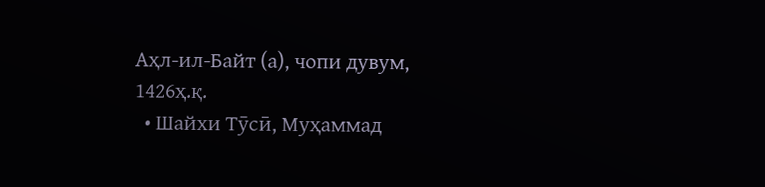Аҳл-ил-Байт (а), чопи дувум, 1426ҳ.қ.
  • Шайхи Тӯсӣ, Муҳаммад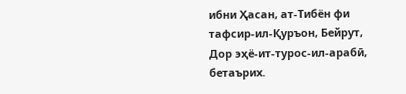ибни Ҳасан, ат-Тибён фи тафсир-ил-Қуръон, Бейрут, Дор эҳё-ит-турос-ил-арабӣ, бетаърих.